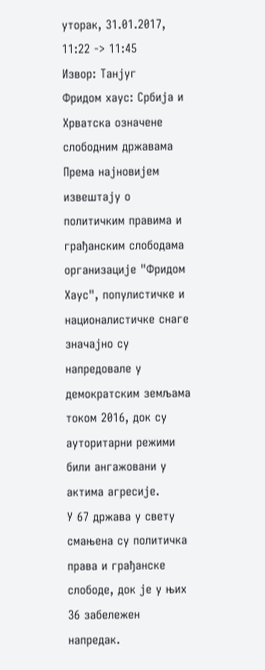уторак, 31.01.2017, 11:22 -> 11:45
Извор: Танјуг
Фридом хаус: Србија и Хрватска означене слободним државама
Према најновијем извештају о политичким правима и грађанским слободама организације "Фридом Хаус", популистичке и националистичке снаге значајно су напредовале у демократским земљама током 2016, док су ауторитарни режими били ангажовани у актима агресије.
У 67 држава у свету смањена су политичка права и грађанске слободе, док је у њих 36 забележен напредак.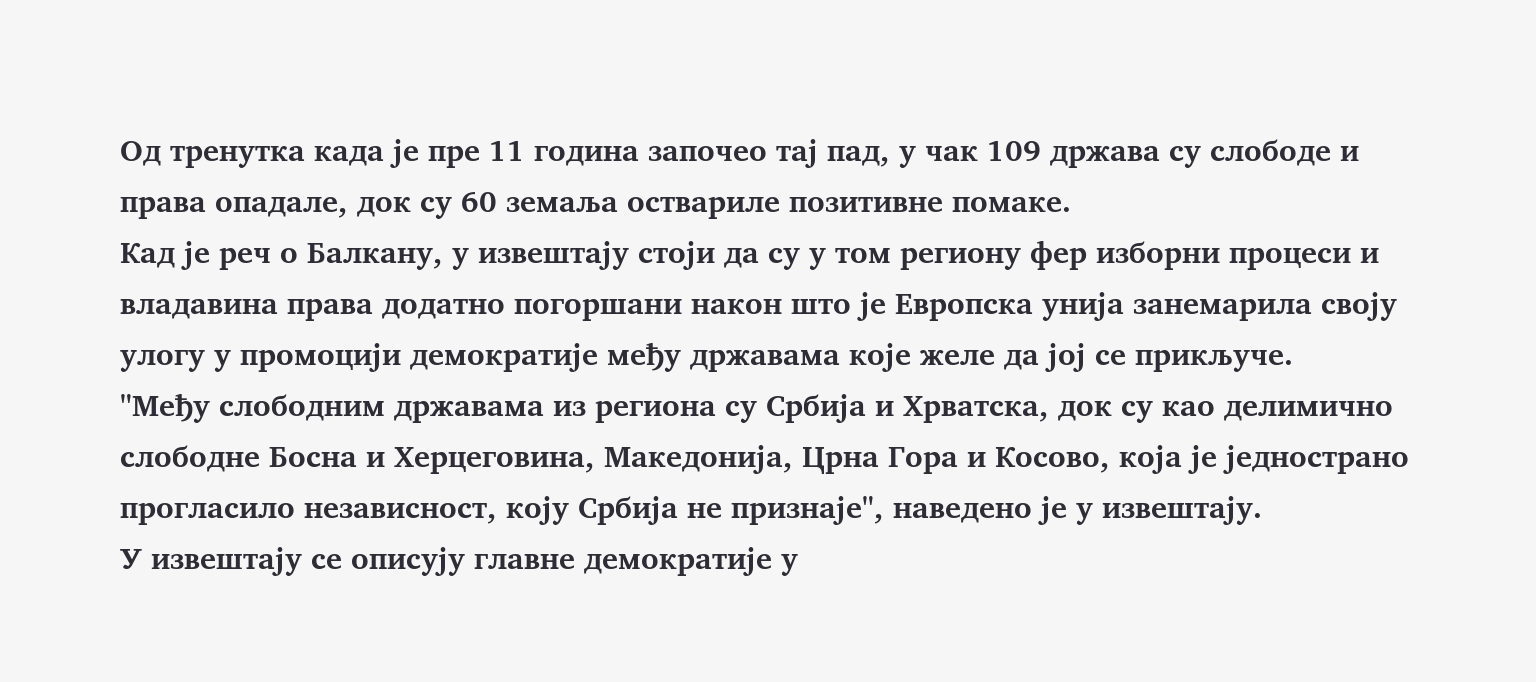Од тренутка када је пре 11 година започео тај пад, у чак 109 држава су слободе и права опадале, док су 60 земаља оствариле позитивне помаке.
Кад је реч о Балкану, у извештају стоји да су у том региону фер изборни процеси и владавина права додатно погоршани након што је Европска унија занемарила своју улогу у промоцији демократије међу државама које желе да јој се прикључе.
"Међу слободним државама из региона су Србија и Хрватска, док су као делимично слободне Босна и Херцеговина, Македонија, Црна Гора и Косово, која је једнострано прогласило независност, коју Србија не признаје", наведено је у извештају.
У извештају се описују главне демократије у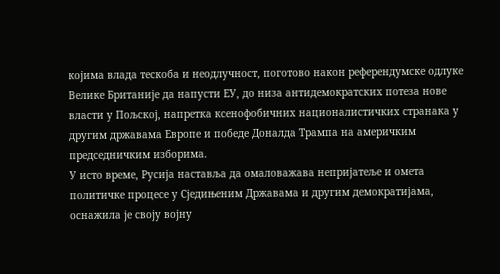којима влада тескоба и неодлучност, поготово након референдумске одлуке Велике Британије да напусти ЕУ, до низа антидемократских потеза нове власти у Пољској, напретка ксенофобичних националистичких странака у другим државама Европе и победе Доналда Трампа на америчким председничким изборима.
У исто време, Русија наставља да омаловажава непријатеље и омета политичке процесе у Сједињеним Државама и другим демократијама, оснажила је своју војну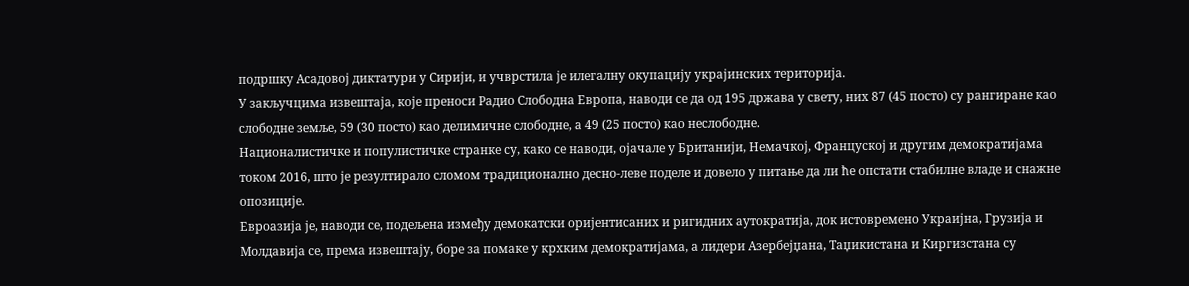подршку Асадовој диктатури у Сирији, и учврстила је илегалну окупацију украјинских територија.
У закључцима извештаја, које преноси Радио Слободна Европа, наводи се да од 195 држава у свету, них 87 (45 посто) су рангиране као слободне земље, 59 (30 посто) као делимичне слободне, а 49 (25 посто) као неслободне.
Националистичке и популистичке странке су, како се наводи, ојачале у Британији, Немачкој, Француској и другим демократијама током 2016, што је резултирало сломом традиционално десно-леве поделе и довело у питање да ли ће опстати стабилне владе и снажне опозиције.
Евроазија је, наводи се, подељена између демокатски оријентисаних и ригидних аутократија, док истовремено Украијна, Грузија и Молдавија се, према извештају, боре за помаке у крхким демократијама, а лидери Азербејџана, Таџикистана и Киргизстана су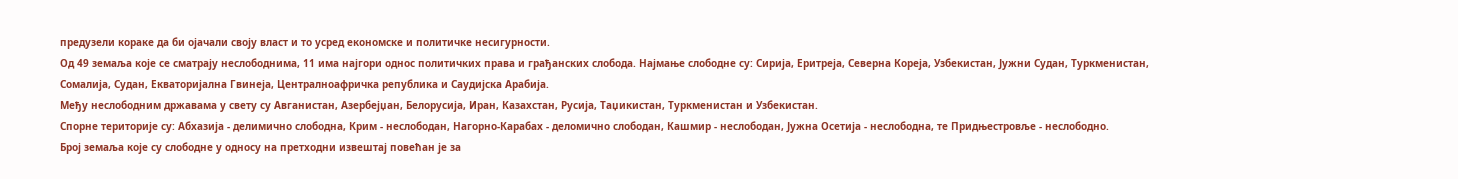предузели кораке да би ојачали своју власт и то усред економске и политичке несигурности.
Од 49 земаља које се сматрају неслободнима, 11 има најгори однос политичких права и грађанских слобода. Најмање слободне су: Сирија, Еритреја, Северна Кореја, Узбекистан, Јужни Судан, Туркменистан, Сомалија, Судан, Екваторијална Гвинеја, Централноафричка република и Саудијска Арабија.
Међу неслободним државама у свету су Авганистан, Азербејџан, Белорусија, Иран, Казахстан, Русија, Таџикистан, Туркменистан и Узбекистан.
Спорне територије су: Абхазија - делимично слободна, Крим - неслободан, Нагорно-Карабах - деломично слободан, Кашмир - неслободан, Јужна Осетија - неслободна, те Придњестровље - неслободно.
Број земаља које су слободне у односу на претходни извештај повећан је за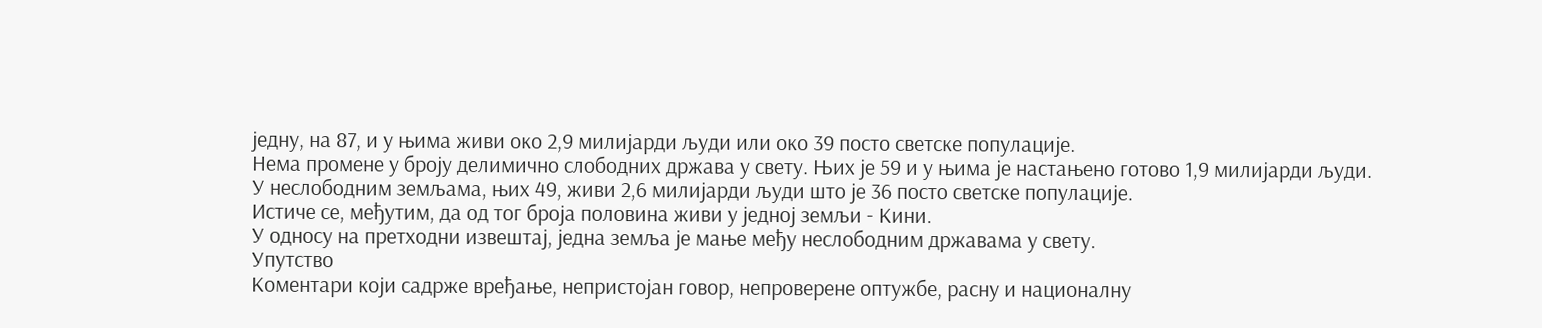једну, на 87, и у њима живи око 2,9 милијарди људи или око 39 посто светске популације.
Нема промене у броју делимично слободних држава у свету. Њих је 59 и у њима је настањено готово 1,9 милијарди људи.
У неслободним земљама, њих 49, живи 2,6 милијарди људи што је 36 посто светске популације.
Истиче се, међутим, да од тог броја половина живи у једној земљи - Кини.
У односу на претходни извештај, једна земља је мање међу неслободним државама у свету.
Упутство
Коментари који садрже вређање, непристојан говор, непроверене оптужбе, расну и националну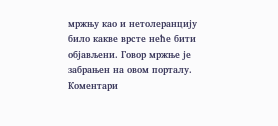мржњу као и нетолеранцију било какве врсте неће бити објављени. Говор мржње је забрањен на овом порталу. Коментари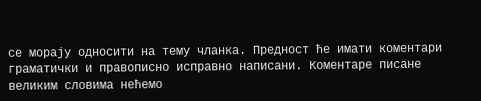се морају односити на тему чланка. Предност ће имати коментари граматички и правописно исправно написани. Коментаре писане великим словима нећемо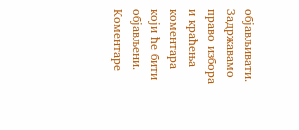објављивати. Задржавамо право избора и краћења коментара који ће бити објављени. Коментаре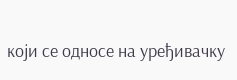који се односе на уређивачку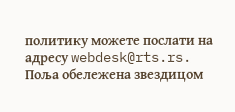политику можете послати на адресу webdesk@rts.rs. Поља обележена звездицом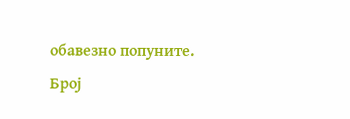обавезно попуните.
Број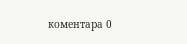коментара 0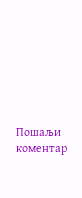Пошаљи коментар